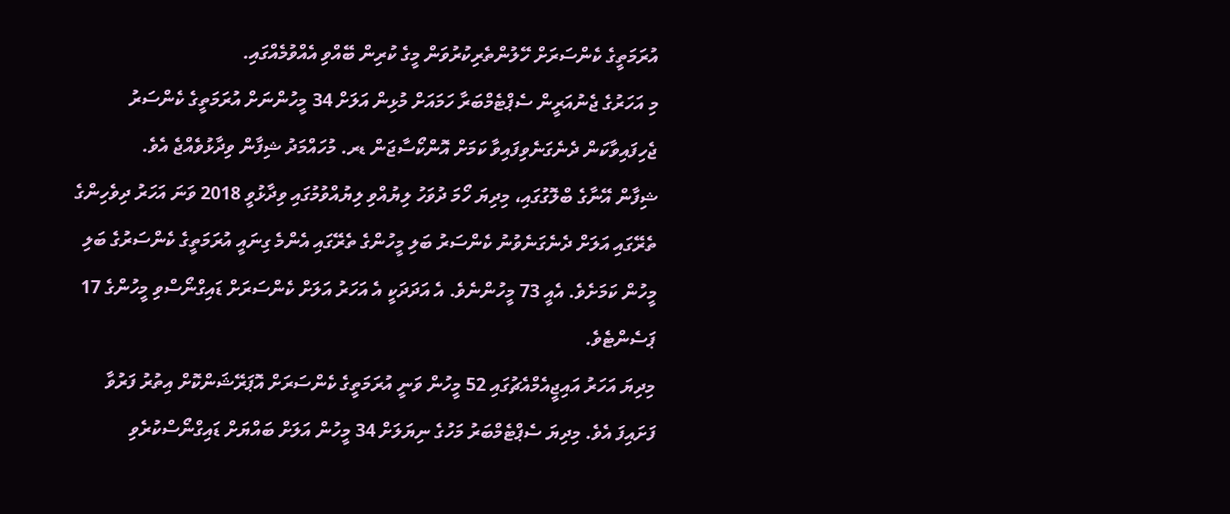އުރަމަތީގެ ކެންސަރަށް ހޭލުންތެރިކުރުވަން މީގެ ކުރިން ބޭއްވި އެއްވުމެއްގައި.
މި އަހަރުގެ ޖެނުއަރީން ސެޕްޓެމްބަރާ ހަމައަށް މުޅިން އަލަށް 34 މީހުންނަށް އުރަމަތީގެ ކެންސަރު ޖެހިފައިވާކަން ދެނެގަނެވިފައިވާ ކަމަށް އޮންކޯސާޖަން ޑރ. މުހައްމަދު ޝިފާން ވިދާޅުވެއްޖެ އެވެ.
ޝިފާން އޭނާގެ ބްލޮގުގައި، މިދިޔަ ހޯމަ ދުވަހު ލިޔުއްވި ލިޔުއްވުމުގައި ވިދާޅުވީ 2018 ވަނަ އަހަރު ދިވެހިންގެ ތެރޭގައި އަލަށް ދެނެގަނެވުނު ކެންސަރު ބަލި މީހުންގެ ތެރޭގައި އެންމެ ގިނައީ އުރަމަތީގެ ކެންސަރުގެ ބަލި މީހުން ކަމަށެވެ. އެއީ 73 މީހުންނެވެ. އެ އަދަދަކީ އެ އަހަރު އަލަށް ކެންސަރަށް ޑައިގްނޯސްވި މީހުންގެ 17 ޕަސެންޓެވެ.
މިދިޔަ އަހަރު އައިޖީއެމްއެޗުގައި 52 މީހުން ވަނީ އުރަމަތީގެ ކެންސަރަށް އޮޕަރޭޝަންކޮށް އިތުރު ފަރުވާ ފަށައިފަ އެވެ. މިދިޔަ ސެޕްޓެމްބަރު މަހުގެ ނިޔަލަށް 34 މީހުން އަލަށް ބައްޔަށް ޑައިގްނޯސްކުރެވި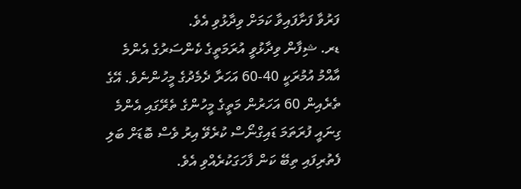ފަރުވާ ފަށާފައިވާ ކަމަށް ވިދާޅުވި އެވެ.
ޑރ. ޝިފާން ވިދާޅުވީ އުރަމަތީގެ ކެންސަރުގެ އެންމެ އާއްމު އުމުރަކީ 40-60 އަހަރާ ދެމެދުގެ މީހުންނެވެ. އޭގެ ތެރެއިން 60 އަހަރުން މަތީގެ މީހުންގެ ތެރޭގައި އެންމެ ގިނައީ ފުރަތަމަ ޑައިގްނޯސް ކުރެވޭ އިރު ވެސް ބޮޑަށް ބަލި ފެތުރިފައި ތިބޭ ކަން ފާހަގަކުރެއްވި އެވެ.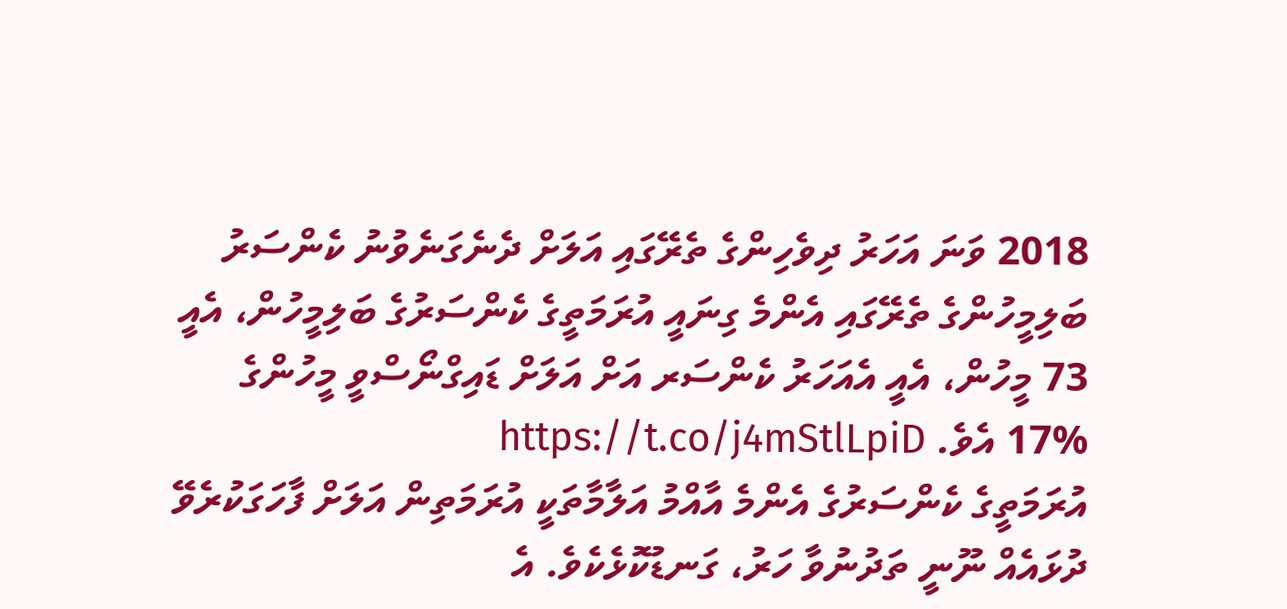2018 ވަނަ އަހަރު ދިވެހިންގެ ތެރޭގައި އަލަށް ދެނެގަނެވުނު ކެންސަރު ބަލިމީހުންގެ ތެރޭގައި އެންމެ ގިނައީ އުރަމަތީގެ ކެންސަރުގެ ބަލިމީހުން، އެއީ 73 މީހުން، އެއީ އެއަހަރު ކެންސަރ އަށް އަލަށް ޑައިގްނޯސްވީ މީހުންގެ %17 އެވެ. https://t.co/j4mStlLpiD
އުރަމަތީގެ ކެންސަރުގެ އެންމެ އާއްމު އަލާމާތަކީ އުރަމަތިން އަލަށް ފާހަގަކުރެވޭ ދުޅައެއް ނޫނީ ތަދުނުވާ ހަރު، ގަނޑުކޮޅެކެވެ. އެ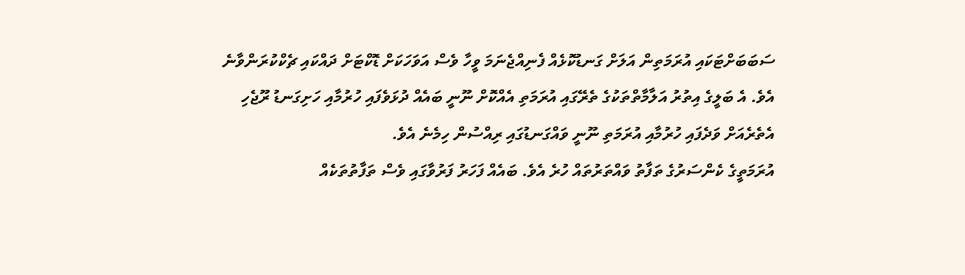ސަބަބަށްޓަކައި އުރަމަތިން އަލަށް ގަނޑުކޮޅެއް ފެނިއްޖެނަމަ ވީހާ ވެސް އަވަހަކަށް ޑޮކްޓަށް ދައްކައި ޗެކްކުރަންވާނެ އެވެ. އެ ބަލީގެ އިތުރު އަލާމާތްތަކުގެ ތެރޭގައި އުރަމަތި އެއްކޮށް ނޫނީ ބައެއް ދުޅަވެފައި ހުރުމާއި ހަށިގަނޑު ރޫޖެހި އެތެރެއަށް ވަދެފައި ހުރުމާއި އުރަމަތި ނޫނީ ވައްގަނޑުގައި ރިއްސުން ހިމެނެ އެވެ.
އުރަމަތީގެ ކެންސަރުގެ ތަފާތު ވައްތަރުތައް ހުރެ އެވެ. ބައެއް ފަހަރު ފަރުވާގައި ވެސް ތަފާތުތަކެއް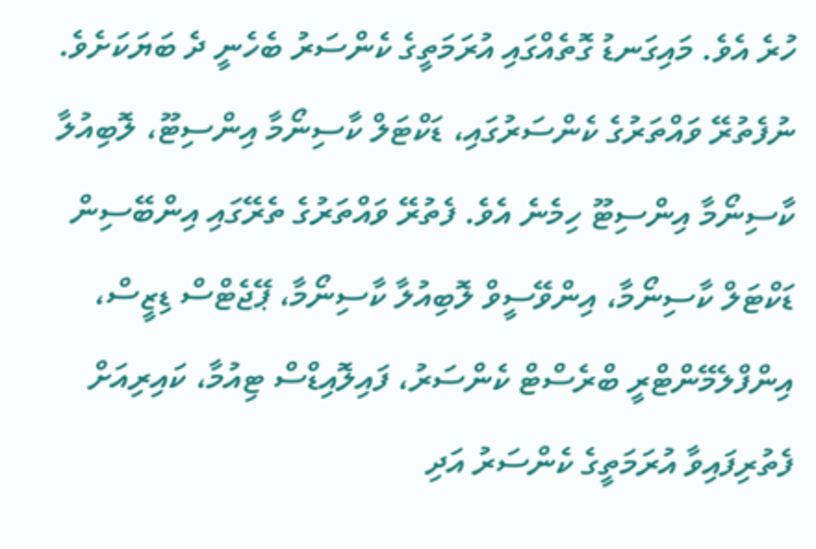ހުރެ އެވެ. މައިގަނޑު ގޮތެއްގައި އުރަމަތީގެ ކެންސަރު ބެހެނީ ދެ ބަޔަކަށެވެ.
ނުފެތުރޭ ވައްތަރުގެ ކެންސަރުގައި، ޑަކްޓަލް ކާސިނޯމާ އިންސިޓޫ، ލޮބިއުލާ ކާސިނޯމާ އިންސިޓޫ ހިމެނެ އެވެ. ފެތުރޭ ވައްތަރުގެ ތެރޭގައި އިންބޭސިން ޑަކްޓަލް ކާސިނޯމާ، އިންވޭސީވް ލޮބިއުލާ ކާސިނޯމާ، ޕޭޖެޓްސް ޑިޒީސް، އިންފްލެމޭންޓްރީ ބްރެސްޓް ކެންސަރު، ފައިލޮއިޑްސް ޓިއުމާ، ކައިރިއަށް ފެތުރިފައިވާ އުރަމަތީގެ ކެންސަރު އަދި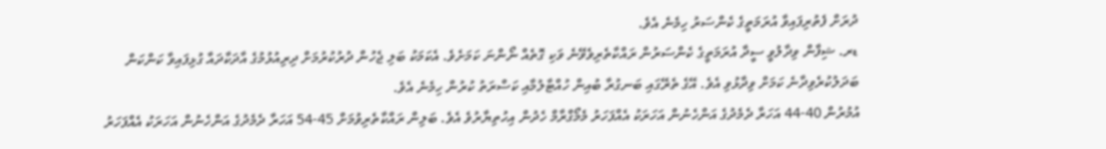ދުރަށް ފެތުރިފައިވާ އުރަމަތީގެ ކެންސަރު ހިމެނެ އެވެ.
ޑރ. ޝިފާން ވިދާލުވީ ސީދާ އުރަމަތީގެ ކެންސަރުން ރައްކާތެރިވެވޭނެ ވަކި ގޮތެއް ނޯންނަ ކަމަށެވެ. އެކަމަކު ބަލި ޖެހުން ދުރުކުރުމަށް ދިރިއުޅުމުގެ އާދަކާދައާ ގުޅިފައިވާ ކަންކަން ބަދަލުކުރެވިދާނެ ކަމަށް ވިދާޅުވި އެވެ. އޭގެ ތެރޭގައި ބަނގުރާ ބުއިން ހުއްޓާލުމާއި ކަސްރަތު ކުރުން ހިމެނެ އެވެ.
އުމުރުން 40-44 އަހަރާ ދެމެދުގެ އަންހެނުން އަހަރަކު އެއްފަހަރު މެމޯގްރާމް ހެދުން އިހުތިޔާރުވެ އެވެ. ބަލިން ރައްކާތެރިވުމަށް 45-54 އަހަރާ ދެމެދުގެ އަންހެނުން އަހަރަކު އެއްފަހަރު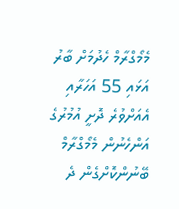މެމޯގްރާމް ހެދުމަށް ބާރު އަޅައި 55 އަހަރާއި އެއަށްވުރެ ދޮށީ އުމުރުގެ އަންހެނުން މެމޯގްރާމް ބޭނުންކޮށްގެން ދެ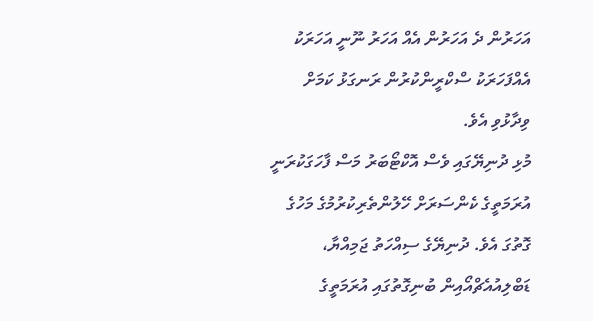އަހަރުން ދެ އަހަރުން އެއް އަހަރު ނޫނީ އަހަރަކު އެއްފަހަރަކު ސްކްރީންކުރުން ރަނގަޅު ކަމަށް ވިދާޅުވި އެވެ.
މުޅި ދުނިޔޭގައި ވެސް އޮކްޓޯބަރު މަސް ފާހަގަކުރަނީ އުރަމަތީގެ ކެންސަރަށް ހޭލުންތެރިކުރުމުގެ މަހުގެ ގޮތުގަ އެވެ. ދުނިޔޭގެ ސިއްހަތު ޖަމިއްޔާ، ޑަބްލިއުއެޗްއޯއިން ބުނިގޮތުގައި އުރަމަތީގެ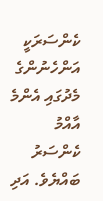ކެންސަރަކީ އަންހެނުންގެ މެދުގައި އެންމެ އާއްމު ކެންސަރު ބައްޔެވެ. އަދި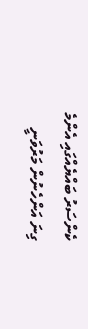ކެންސަރު ބައްޔެއްގައި އެންމެ ގިނަ އަންހެނުން މަރުވަނީ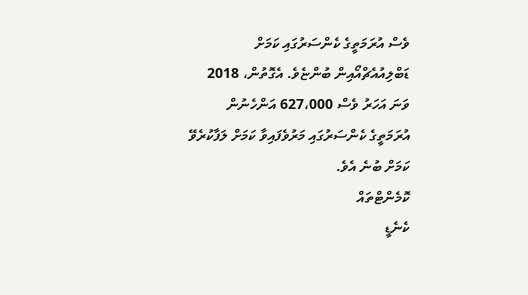ވެސް އުރަމަތީގެ ކެންސަރުގައި ކަމަށް ޑަބްލިއުއެޗްއޯއިން ބުންޏެވެ. އެގޮތުން، 2018 ވަނަ އަހަރު ވެސް 627،000 އަންހެނުން އުރަމަތީގެ ކެންސަރުގައި މަރުވެފައިވާ ކަމަށް ލަފާކުރެވޭ ކަމަށް ބުނެ އެވެ.
ކޮމެންޓްތައް
ކެނެޑީ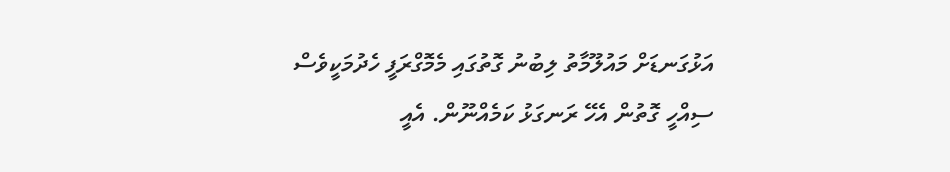އަޅުގަނޑަށް މައުލޫމާތު ލިބުނު ގޮތުގައި މެމޮގްރަފީ ހެދުމަކީވެސް ސިއްހީ ގޮތުން އެހޭ ރަނގަޅު ކަމެއްނޫން. އެއީ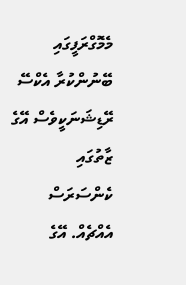މެމޮގްރަފީގައި ބޭނުންކުރާ އެކްސޭ ރޭޑިޝަނަކީވެސް އޭގެ ޒާތުގައި ކެންސަރަސް އެއްޗެއް. އޭގެ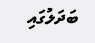ބަދަލުގައި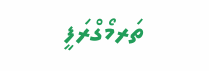ތަރމޯގްރަފީ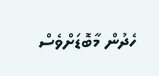ހެދުން މާބޮޑަށްވެސް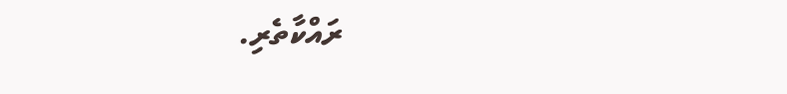ރައްކާތެރި.